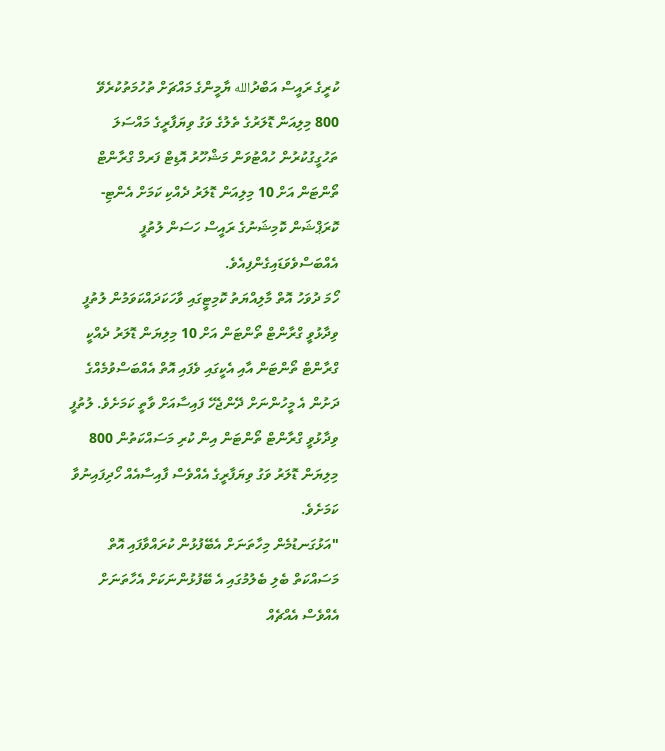ކުރީގެ ރައީސް އަބްދުالله ޔާމީންގެ މައްޗަށް ތުހުމަތުކުރެވޭ 800 މިލިއަން ޑޮލަރުގެ ތެލުގެ ވަގު ވިޔަފާރީގެ މައްސަލަ ތަހުގީގުކުރުން ހުއްޓުވަން މަޝްހޫރު އޮޑިޓް ފަރމް ގްރާންޓް ތޯންޓަން އަށް 10 މިލިއަން ޑޮލަރު ދެއްކި ކަމަށް އެންޓި-ކޮރަޕްޝަން ކޮމިޝަނުގެ ރައީސް ހަސަން ލުތުފީ އެއްބަސްވެވަޑައިގެންފިއެވެ.
ހޯމަ ދުވަހު އޮތް މާލިއްޔަތު ކޮމިޓީގައި ވާހަކަދައްކަވަމުން ލުތުފީ ވިދާޅުވީ ގްރާންޓް ތޯންޓަން އަށް 10 މިލިޔަން ޑޮލަރު ދެއްކީ ގްރާންޓް ތޯންޓަން އާއި އެކީގައި ވެފައި އޮތް އެއްބަސްވުމެއްގެ ދަށުން އެ މީހުންނަށް ދޭންޖެހޭ ފައިސާއަށް ވާތީ ކަމަށެވެ. ލުތުފީ ވިދާޅުވީ ގްރާންޓް ތޯންޓަން އިން ކުރި މަސައްކަތުން 800 މިލިޔަން ޑޮލަރު ވަގު ވިޔަފާރީގެ އެއްވެސް ފާއިސާއެއް ހޯދިފައިނުވާ ކަމަށެވެ.
"އަޅުގަނޑުމެން މިހާތަނަށް އެބޭފުޅުން ކުރައްވާފައި އޮތް މަސައްކަތް ބެލި ބެލުމުގައި އެ ބޭފުޅުންނަކަށް އެހާތަނަށް އެއްވެސް އެއްޗެއް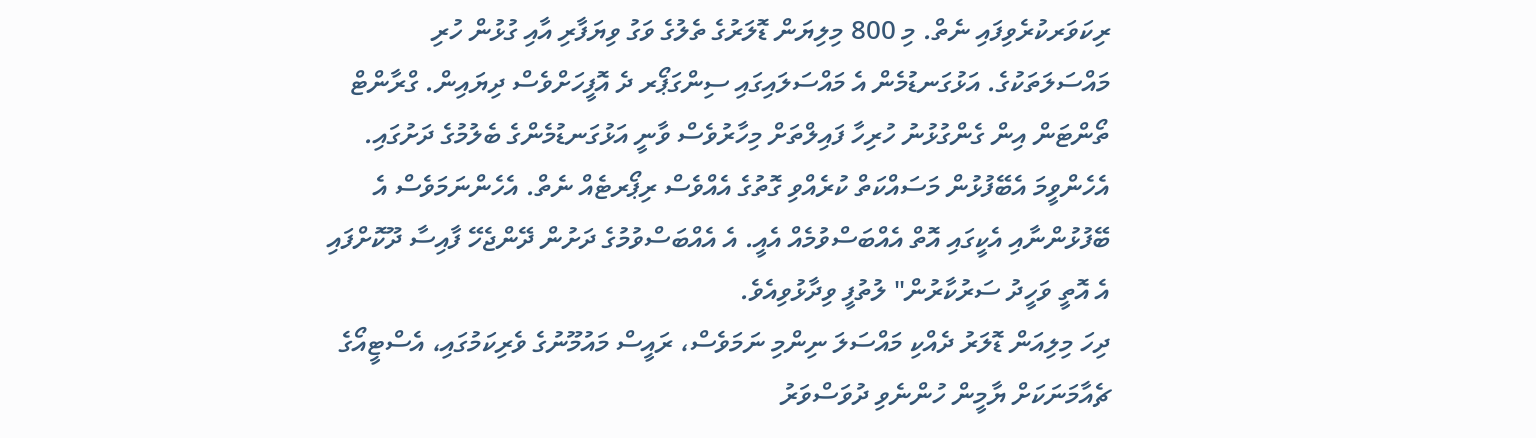ރިކަވަރކުރެވިފައި ނެތް. މި 800 މިލިޔަން ޑޮލަރުގެ ތެލުގެ ވަގު ވިޔަފާރި އާއި ގުޅުން ހުރި މައްސަލަތަކުގެ. އަޅުގަނޑުމެން އެ މައްސަލައިގައި ސިންގަޕޯރ ދެ އޮފީހަށްވެސް ދިޔައިން. ގްރާންޓް ތޯންޓަން އިން ގެންގުޅުނު ހުރިހާ ފައިލްތަށް މިހާރުވެސް ވާނީ އަޅުގަނޑުމެންގެ ބެލުމުގެ ދަށުގައި. އެހެންވީމަ އެބޭފުޅުން މަސައްކަތް ކުރެއްވި ގޮތުގެ އެއްވެސް ރިޕޯރޓެއް ނެތް. އެހެންނަމަވެސް އެ ބޭފުޅުންނާއި އެކީގައި އޮތް އެއްބަސްވުމެއް އެއީ. އެ އެއްބަސްވުމުގެ ދަށުން ދޭންޖެހޭ ފާއިސާ ދޫކޮށްފައި އެ އޮތީ ވަހީދު ސަރުކާރުން" ލުތުފީ ވިދާޅުވިއެވެ.
ދިހަ މިލިއަން ޑޮލަރު ދެއްކި މައްސަލަ ނިންމި ނަމަވެސް، ރައީސް މައުމޫނުގެ ވެރިކަމުގައި، އެސްޓީއޯގެ ޗެއާމަނަކަށް ޔާމީން ހުންނެވި ދުވަސްވަރު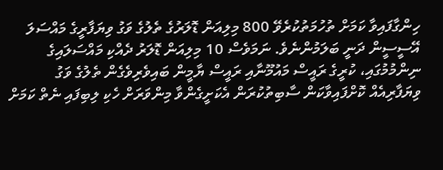ހިންގާފައިވާ ކަމަށް ތުހުމަތުކުރެވޭ 800 މިލިއަން ޑޮލަރުގެ ތެލުގެ ވަގު ވިޔަފާރީގެ މައްސަލަ އޭސީސީން ދަނީ ބަލަމުންނެވެ. ނަމަވެސް 10 މިލިއަން ޑޮލަރު ދެއްކި މައްސަލައިގެ ނިންމުމުގައި، ކުރީގެ ރައީސް މައުމޫނާއި ރައީސް ޔާމީން ބައިވެރިވެގެން ތެލުގެ ވަގު ވިޔަފާރިއެއް ކޮށްފައިވާކަން ސާބިތުކުރަން އެކަށީގެންވާ މިންވަރަށް ހެކި ލިބިފައި ނެތް ކަމަށް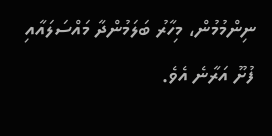ނިންމުމުން، މިހާރު ބަލަމުންދާ މައްސަލައާއި ފުށޫ އަރާނެ އެވެ.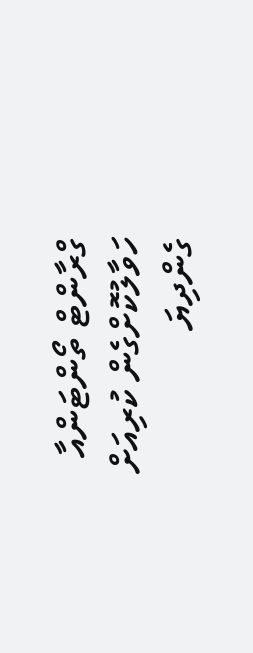ގްރާންޓް ތޯންޓަންއާ ހަވާލުކޮށްގެން ކުރިއަށް ގެންދިޔަ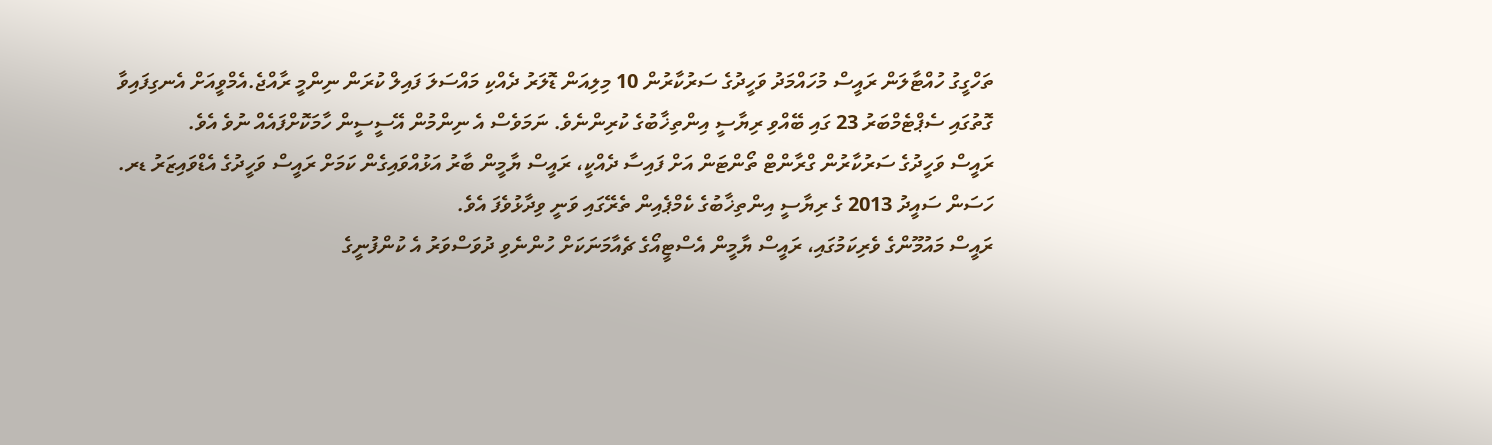ތަހްގީގު ހުއްޓާލަން ރައީސް މުހައްމަދު ވަހީދުގެ ސަރުކާރުން 10 މިލިއަން ޑޮލަރު ދެއްކި މައްސަލަ ފައިލް ކުރަން ނިންމީ ރާއްޖެ.އެމްވީއަށް އެނގިފައިވާ ގޮތުގައި ސެޕްޓެމްބަރު 23 ގައި ބޭއްވި ރިޔާސީ އިންތިޚާބުގެ ކުރިންނެވެ. ނަމަވެސް އެ ނިންމުން އޭސީސީން ހާމަކޮށްފައެއް ނުވެ އެވެ.
ރައީސް ވަހީދުގެ ސަރުކާރުން ގްރާންޓް ތޯންޓަން އަށް ފައިސާ ދެއްކީ، ރައީސް ޔާމީން ބާރު އަޅުއްވައިގެން ކަމަށް ރައީސް ވަހީދުގެ އެޑްވައިޒަރު ޑރ. ހަސަން ސައީދު 2013 ގެ ރިޔާސީ އިންތިޚާބުގެ ކެމްޕެއިން ތެރޭގައި ވަނީ ވިދާޅުވެފަ އެވެ.
ރައީސް މައުމޫންގެ ވެރިކަމުގައި، ރައީސް ޔާމީން އެސްޓީއޯގެ ޗެއާމަނަކަށް ހުންނެވި ދުވަސްވަރު އެ ކުންފުނީގެ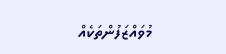މުވައްޒަފުންތަކެއް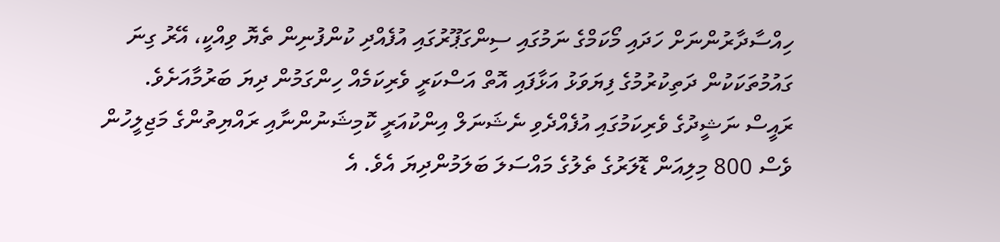ހިއްސާދާރުންނަށް ހަދައި މޯކަމްގެ ނަމުގައި ސިންގަޕޫރުގައި އުފެއްދި ކުންފުނިން ތެޔޮ ވިއްކީ، އޭރު ގިނަ ގައުމުތަކަކުން ދަތިކުރުމުގެ ފިޔަވަޅު އަޅާފައި އޮތް އަސްކަރީ ވެރިކަމެއް ހިންގަމުން ދިޔަ ބަރުމާއަށެވެ.
ރައީސް ނަޝީދުގެ ވެރިކަމުގައި އުފެއްދެވި ނެޝަނަލް އިންކުއަރީ ކޮމިޝަނުންނާއި ރައްޔިތުންގެ މަޖިލީހުން ވެސް 800 މިލިއަން ޑޮލަރުގެ ތެލުގެ މައްސަލަ ބަލަމުންދިޔަ އެވެ. އެ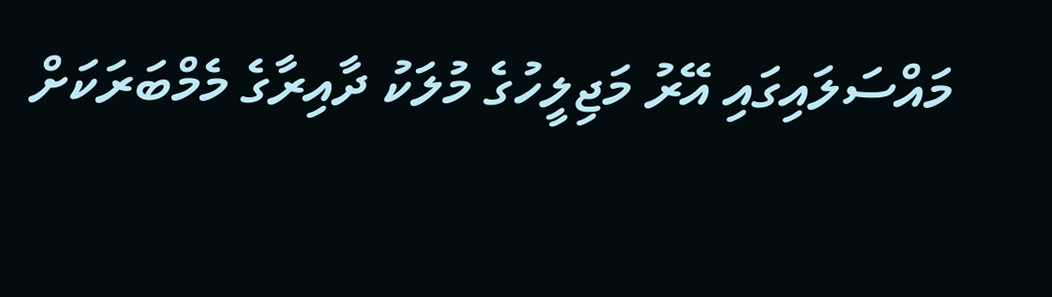މައްސަލައިގައި އޭރު މަޖިލީހުގެ މުލަކު ދާއިރާގެ މެމްބަރަކަށް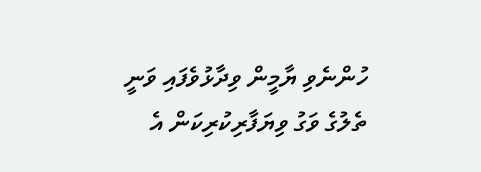ހުންނެވި ޔާމީން ވިދާޅުވެފައި ވަނީ ތެލުގެ ވަގު ވިޔަފާރިކުރިކަން އެ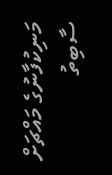މަނިކުފާނުގެ މައްޗަށް ސާބިތު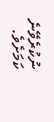ނުކުރެވޭނެ ކަމަށެވެ.